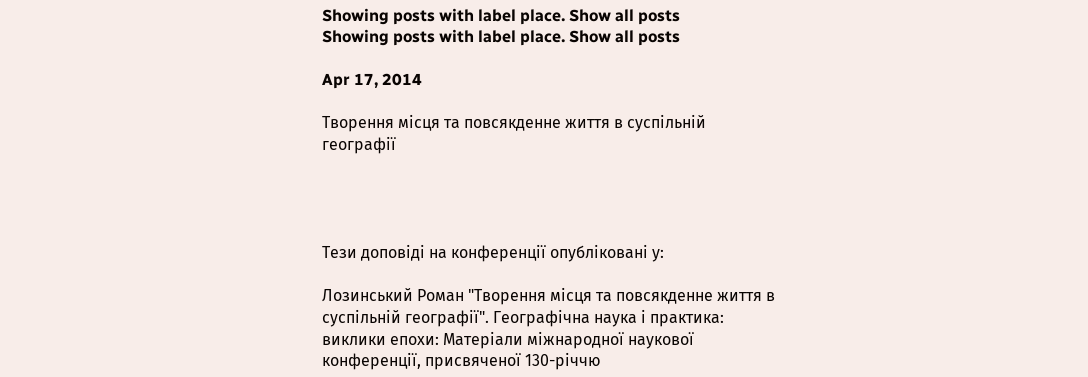Showing posts with label place. Show all posts
Showing posts with label place. Show all posts

Apr 17, 2014

Творення місця та повсякденне життя в суспільній географії




Тези доповіді на конференції опубліковані у:

Лозинський Роман "Творення місця та повсякденне життя в суспільній географії". Географічна наука і практика: виклики епохи: Матеріали міжнародної наукової конференції, присвяченої 130-річчю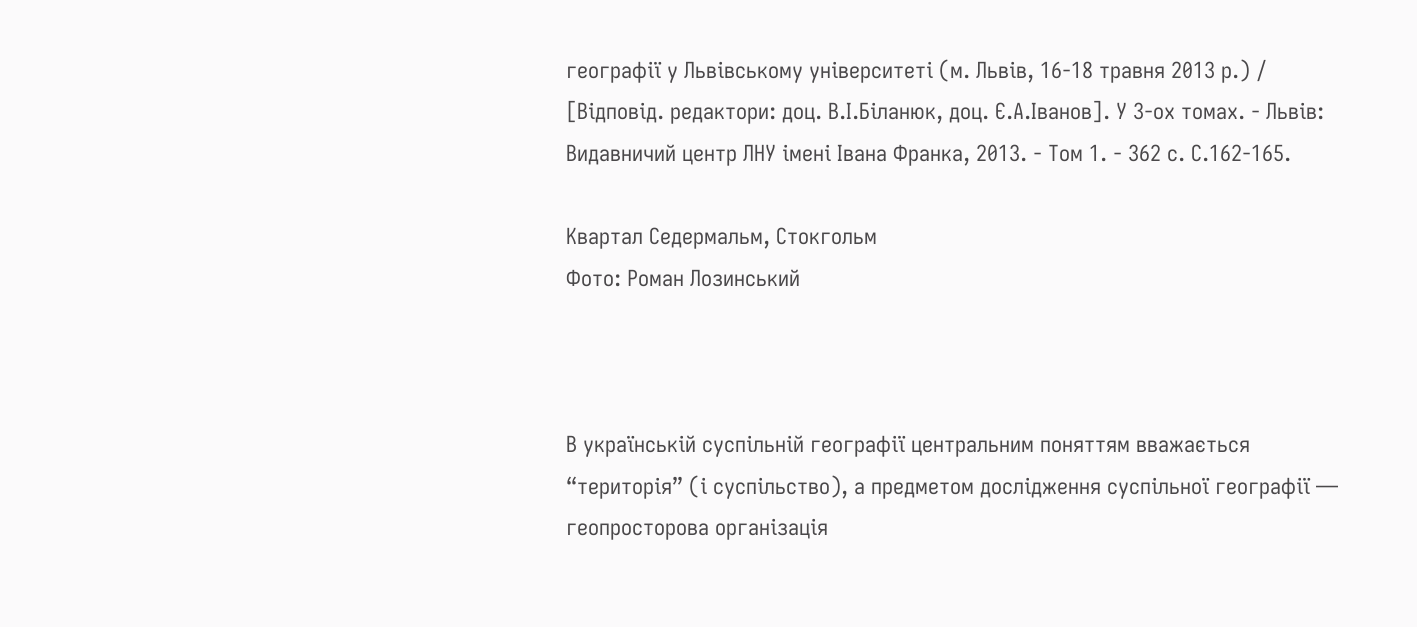географії у Львівському університеті (м. Львів, 16-18 травня 2013 р.) / [Відповід. редактори: доц. В.І.Біланюк, доц. Є.А.Іванов]. У 3-ох томах. - Львів: Видавничий центр ЛНУ імені Івана Франка, 2013. - Том 1. - 362 с. С.162-165.

Квартал Седермальм, Стокгольм
Фото: Роман Лозинський



В українській суспільній географії центральним поняттям вважається “територія” (і суспільство), а предметом дослідження суспільної географії — геопросторова організація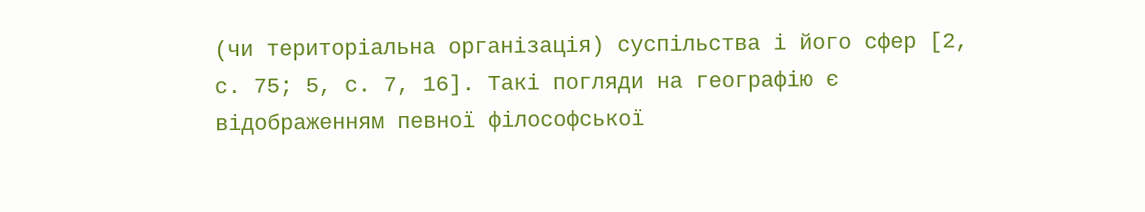(чи територіальна організація) суспільства і його сфер [2, с. 75; 5, с. 7, 16]. Такі погляди на географію є відображенням певної філософської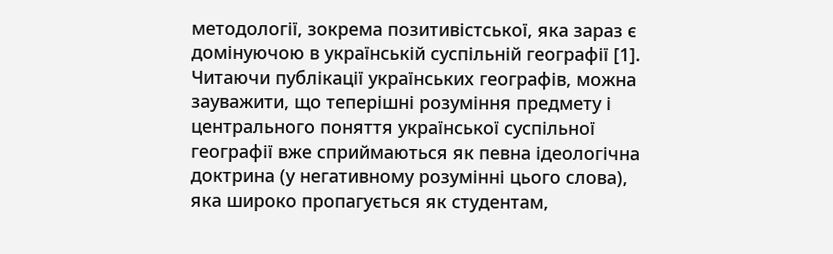методології, зокрема позитивістської, яка зараз є домінуючою в українській суспільній географії [1]. Читаючи публікації українських географів, можна зауважити, що теперішні розуміння предмету і центрального поняття української суспільної географії вже сприймаються як певна ідеологічна доктрина (у негативному розумінні цього слова), яка широко пропагується як студентам,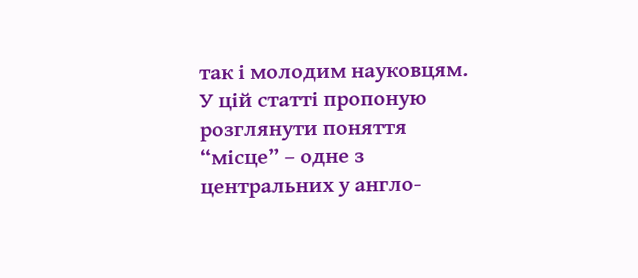так і молодим науковцям. У цій статті пропоную розглянути поняття “місце” – одне з центральних у англо-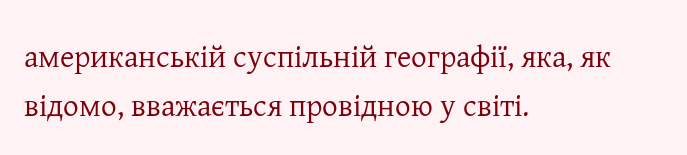американській суспільній географії, яка, як відомо, вважається провідною у світі.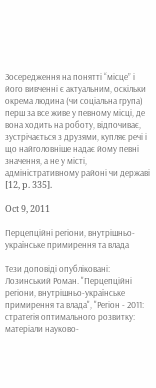Зосередження на понятті “місце” і його вивченні є актуальним, оскільки окрема людина (чи соціальна група) перш за все живе у певному місці, де вона ходить на роботу, відпочиває, зустрічається з друзями, купляє речі і що найголовніше надає йому певні значення, а не у місті, адміністративному районі чи державі [12, p. 335].

Oct 9, 2011

Перцепційні регіони, внутрішньо-українське примирення та влада

Тези доповіді опубліковані:
Лозинський Роман. "Перцепційні регіони, внутрішньо-українське примирення та влада", "Регіон - 2011: стратегія оптимального розвитку: матеріали науково-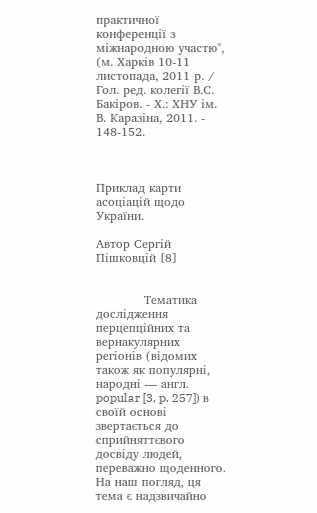практичної конференції з міжнародною участю", (м. Харків 10-11 листопада, 2011 р. / Гол. ред. колегії В.С. Бакіров. - Х.: ХНУ ім. В. Каразіна, 2011. - 148-152.



Приклад карти асоціацій щодо України.

Автор Сергій Пішковцій [8]


            Тематика дослідження перцепційних та вернакулярних регіонів (відомих також як популярні, народні — англ. popular [3, p. 257]) в своїй основі звертається до сприйняттєвого досвіду людей, переважно щоденного.  На наш погляд, ця тема є надзвичайно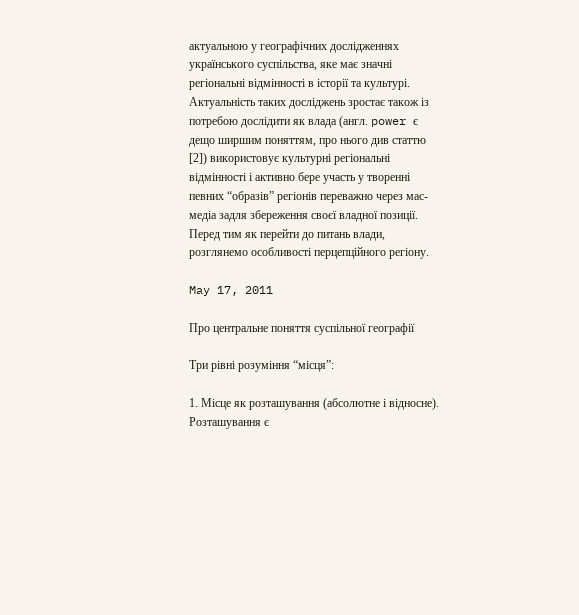актуальною у географічних дослідженнях українського суспільства, яке має значні регіональні відмінності в історії та культурі. Актуальність таких досліджень зростає також із потребою дослідити як влада (англ. power є дещо ширшим поняттям, про нього див статтю [2]) використовує культурні регіональні відмінності і активно бере участь у творенні певних “образів” регіонів переважно через мас-медіа задля збереження своєї владної позиції. Перед тим як перейти до питань влади, розглянемо особливості перцепційного регіону.

May 17, 2011

Про центральне поняття суспільної географії

Три рівні розуміння “місця”:

1. Місце як розташування (абсолютне і відносне). Розташування є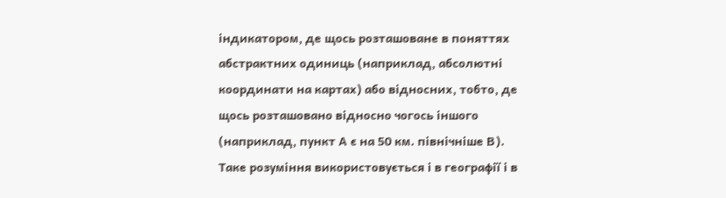індикатором, де щось розташоване в поняттях абстрактних одиниць (наприклад, абсолютні координати на картах) або відносних, тобто, де щось розташовано відносно чогось іншого (наприклад, пункт А є на 50 км. північніше В). Таке розуміння використовується і в географії і в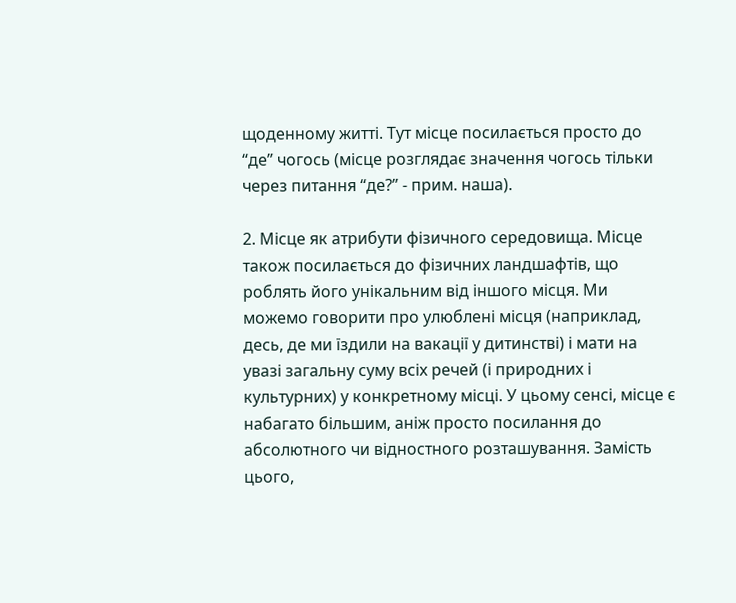щоденному житті. Тут місце посилається просто до “де” чогось (місце розглядає значення чогось тільки через питання “де?” - прим. наша).

2. Місце як атрибути фізичного середовища. Місце також посилається до фізичних ландшафтів, що роблять його унікальним від іншого місця. Ми можемо говорити про улюблені місця (наприклад, десь, де ми їздили на вакації у дитинстві) і мати на увазі загальну суму всіх речей (і природних і культурних) у конкретному місці. У цьому сенсі, місце є набагато більшим, аніж просто посилання до абсолютного чи відностного розташування. Замість цього,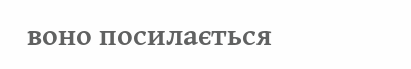воно посилається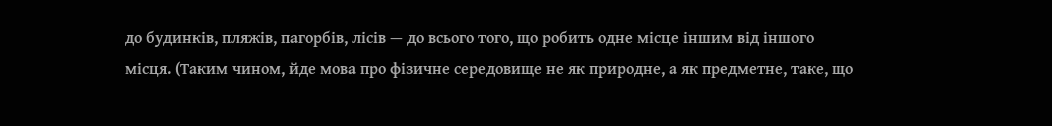до будинків, пляжів, пагорбів, лісів — до всього того, що робить одне місце іншим від іншого місця. (Таким чином, йде мова про фізичне середовище не як природне, а як предметне, таке, що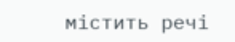містить речі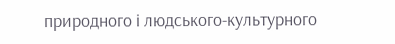природного і людського-культурного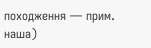походження — прим. наша)